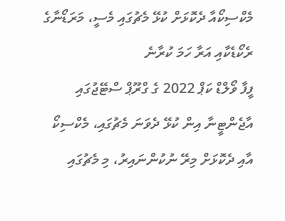މެކްސިކޯއާ ދެކޮޅަށް ކުޅޭ މެޗުގައި މެސީ، މަރަޑޯނާގެ ރެކޯޑެކާއި އަރާ ހަމަ ކުރާނެ
ފީފާ ވޯލްޑް ކަޕް 2022 ގެ ގްރޫޕް ސްޓޭޖުގައި އާޖެންޓީނާ އިން ކުޅޭ ދެވަނަ މެޗުގައި، މެކްސިކޯ އާއި ދެކޮޅަށް މިރޭ ނުކުންނައިރު، މި މެޗުގައި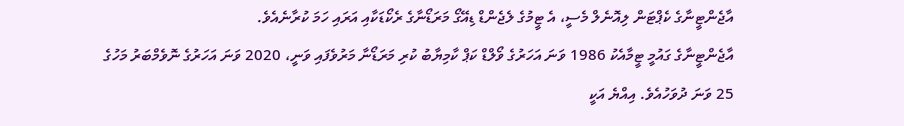އާޖެންޓީނާގެ ކެޕްޓަން ލިއޮނެލް މެސީ، އެ ޓީމުގެ ލެޖެންޑް ޑިއޭގޯ މަރަޑޯނާގެ ރެކޯޑަކާއި އަރައި ހަމަ ކުރާނެއެވެ.
އާޖެންޓީނާގެ ގައުމީ ޓީމާއެކު 1986 ވަނަ އަހަރުގެ ވޯލްޑް ކަޕް ކާމިޔާބު ކުރި މަރަޑޯނާ މަރުވެފައި ވަނީ، 2020 ވަނަ އަހަރުގެ ނޮވެމްބަރު މަހުގެ 25 ވަނަ ދުވަހުއެވެ. އިއްޔެ އަކީ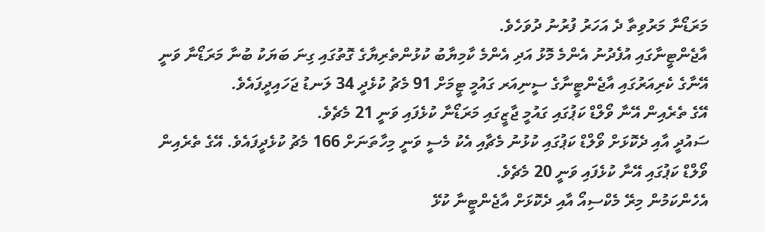މަރަޑޯނާ މަރުވިތާ ދެ އަހަރު ފުރުނު ދުވަހެވެ.
އާޖެންޓީނާގައި އުފެދުނު އެންމެ މޮޅު އަދި އެންމެ ކާމިޔާބު ކުޅުންތެރިޔާގެ ގޮތުގައި ގިނަ ބަޔަކު ބުނާ މަރަޑޯނާ ވަނީ އޭނާގެ ކެރިއަރުގައި އާޖެންޓީނާގެ ސީނިއަރ ގައުމީ ޓީމަށް 91 މެޗު ކުޅެދީ 34 ލަނޑު ޖަހައިދީފައެވެ.
އޭގެ ތެރެއިން އޭނާ ވޯލްޑް ކަޕުގައި ގައުމީ ޖާޒީގައި މަރަޑޯނާ ކުޅެފައި ވަނީ 21 މެޗެވެ.
ސައުދީ އާއި ދެކޮޅަށް ވޯލްޑް ކަޕުގައި ކުޅުނު މެޗާއި އެކު މެސީ ވަނީ މިހާތަނަށް 166 މެޗު ކުޅެދީފައެވެ. އޭގެ ތެރެއިން ވޯލްޑް ކަޕުގައި އޭނާ ކުޅެފައި ވަނީ 20 މެޗެވެ.
އެހެންކަމުން މިރޭ މެކްސިއޯ އާއި ދެކޮޅަށް އާޖެންޓީނާ ކުޅޭ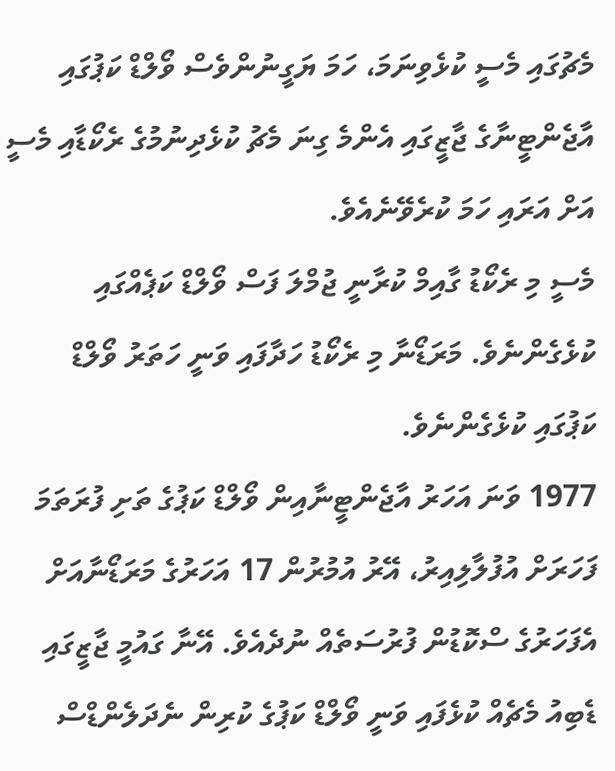މެޗުގައި މެސީ ކުޅެވިނަމަ، ހަމަ ޔަގީނުންވެސް ވޯލްޑް ކަޕުގައި އާޖެންޓީނާގެ ޖާޒީގައި އެންމެ ގިނަ މެޗު ކުޅެދިނުމުގެ ރެކޯޑާއި މެސީ އަށް އަރައި ހަމަ ކުރެވޭނެއެވެ.
މެސީ މި ރެކޯޑު ގާއިމް ކުރާނީ ޖުމްލަ ފަސް ވޯލްޑް ކަޕެއްގައި ކުޅެގެންނެވެ. މަރަޑޯނާ މި ރެކޯޑު ހަދާފައި ވަނީ ހަތަރު ވޯލްޑް ކަޕުގައި ކުޅެގެންނެވެ.
1977 ވަނަ އަހަރު އާޖެންޓީނާއިން ވޯލްޑް ކަޕުގެ ތަށި ފުރަތަމަ ފަހަރަށް އުފުލާލިއިރު، އޭރު އުމުރުން 17 އަހަރުގެ މަރަޑޯނާއަށް އެފަހަރުގެ ސްކޮޑުން ފުރުސަތެއް ނުދެއެވެ. އޭނާ ގައުމީ ޖާޒީގައި ޑެބިއު މެޗެއް ކުޅެފައި ވަނީ ވޯލްޑް ކަޕުގެ ކުރިން ނެދަލެންޑްސް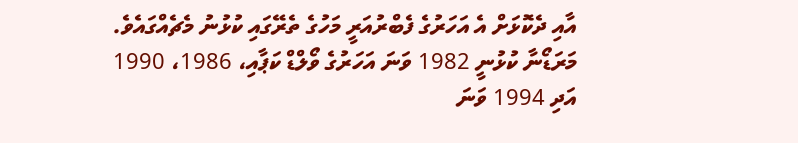އާއި ދެކޮޅަށް އެ އަހަރުގެ ފެބްރުއަރީ މަހުގެ ތެރޭގައި ކުޅުނު މެޗެއްގައެވެ.
މަރަޑޯނާ ކުޅުނީ 1982 ވަނަ އަހަރުގެ ވޯލްޑް ކަޕާއި، 1986، 1990 އަދި 1994 ވަނަ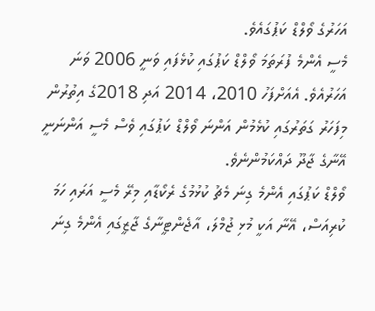އަހަރުގެ ވޯލްޑް ކަޕުގައެވެ.
މެސީ އެންމެ ފުރަތަމަ ވޯލްޑް ކަޕުގައި ކުޅެފައި ވަނީ 2006 ވަނަ އަހަރުއެވެ. އެއަށްފަހު 2010، 2014 އަދި 2018ގެ އިތުރުން މިފަހަރު ގަތަރުގައި ކުޅެމުން އަންނަ ވޯލްޑް ކަޕުގައި ވެސް މެސީ އަންނަނީ އޭނާގެ ޖާދޫ ދައްކަމުންނެވެ.
ވޯލްޑް ކަޕުގައި އެންމެ ގިނަ މެޗު ކުޅުމުގެ ރެކޯޑާއި މިރޭ މެސީ އަރައި ހަމަ ކުރިއަސް، އޭނާ އަކީ މުޅި ޖުމްލަ، އާޖެންޓީނާގެ ޖާޒީގައި އެންމެ ގިނަ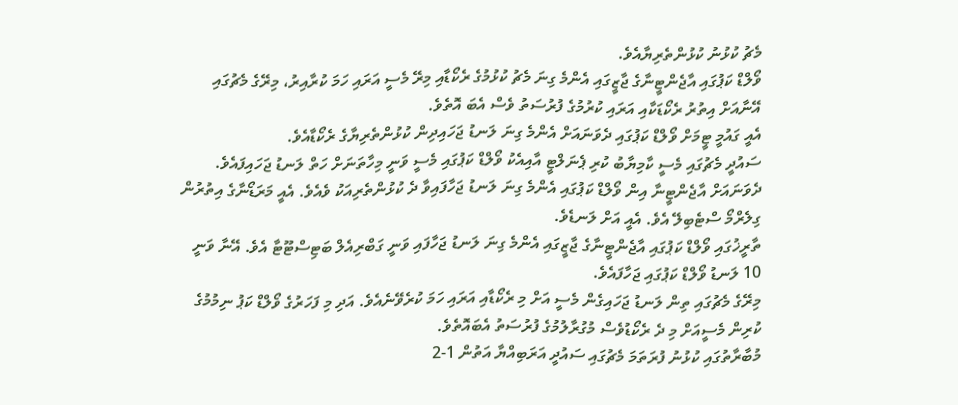މެޗު ކުޅުނު ކުޅުންތެރިޔާއެވެ.
ވޯލްޑް ކަޕުގައި އާޖެންޓީނާގެ ޖާޒީގައި އެންމެ ގިނަ މެޗު ކުޅުމުގެ ރެކޯޑާއި މިރޭ މެސީ އަރައި ހަމަ ކުރާއިރު، މިރޭގެ މެޗުގައި އޭނާއަށް އިތުރު ރެކޯޑަކާއި އަރައި ކުރުމުގެ ފުރުސަތު ވެސް އެބަ އޮތެވެ.
އެއީ ގައުމީ ޓީމަށް ވޯލްޑް ކަޕުގައި ދެވަނައަށް އެންމެ ގިނަ ލަނޑު ޖަހައިދިން ކުޅުންތެރިޔާގެ ރެކޯޑާއެވެ.
ސައުދީ މެޗުގައި މެސީ ކާމިޔާބު ކުރި ޕެނަލްޓީ އާއިއެކު ވޯލްޑް ކަޕުގައި މެސީ ވަނީ މިހާތަނަށް ހަތް ލަނޑު ޖަހައިފައެވެ. ދެވަނައަށް އާޖެންޓީނާ އިން ވޯލްޑް ކަޕުގައި އެންމެ ގިނަ ލަނޑު ޖަހާފައިވާ ދެ ކުޅުންތެރިއަކު ވެއެވެ. އެއީ މަރަޑޯނާގެ އިތުރުން ގިލެރްމޯ ސްޓެބިލޭ އެވެ. އެއީ އަށް ލަނޑެވެ.
ތާރީޚުގައި ވޯލްޑް ކަޕުގައި އާޖެންޓީނާގެ ޖާޒީގައި އެންމެ ގިނަ ލަނޑު ޖަހާފައި ވަނީ ގަބްރިއެލް ބަޓިސްޓޫޓާ އެވެ. އޭނާ ވަނީ 10 ލަނޑު ވޯލްޑް ކަޕުގައި ޖަހާފައެވެ.
މިރޭގެ މެޗުގައި ތިން ލަނޑު ޖަހައިގެން މެސީ އަށް މި ރެކޯޑާއި އަރައި ހަމަ ކުރެވޭނެއެވެ. އަދި މި ފަހަރުގެ ވޯލްޑް ކަޕު ނިމުމުގެ ކުރިން މެސީއަށް މި ދެ ރެކޯޑުވެސް މުގުރާލުމުގެ ފުރުސަތު އެބައޮތެވެ.
މުބާރާތުގައި ކުޅުނު ފުރަތަމަ މެޗުގައި ސައުދީ އަރަބިއްޔާ އަތުން 1-2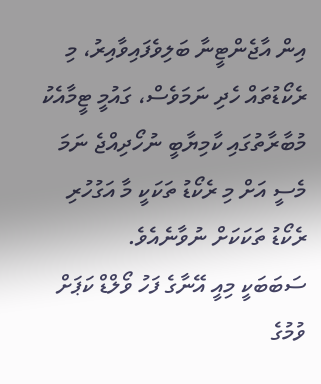އިން އާޖެންޓީނާ ބަލިވެފައިވާއިރު، މި ރެކޯޑުތައް ހެދި ނަމަވެސް، ގައުމީ ޓީމާއެކު މުބާރާތުގައި ކާމިޔާބީ ނުހޯދިއްޖެ ނަމަ މެސީ އަށް މި ރެކޯޑު ތަކަކީ މާ އަގުހުރި ރެކޯޑު ތަކަކަށް ނުވާނެއެވެ.
ސަބަބަކީ މިއީ އޭނާގެ ފަހު ވޯލްޑް ކަޕަށް ވުމުގެ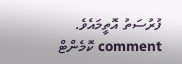ފުރުސަތު އޮތީމައެވެ.
comment ކޮމެންޓް